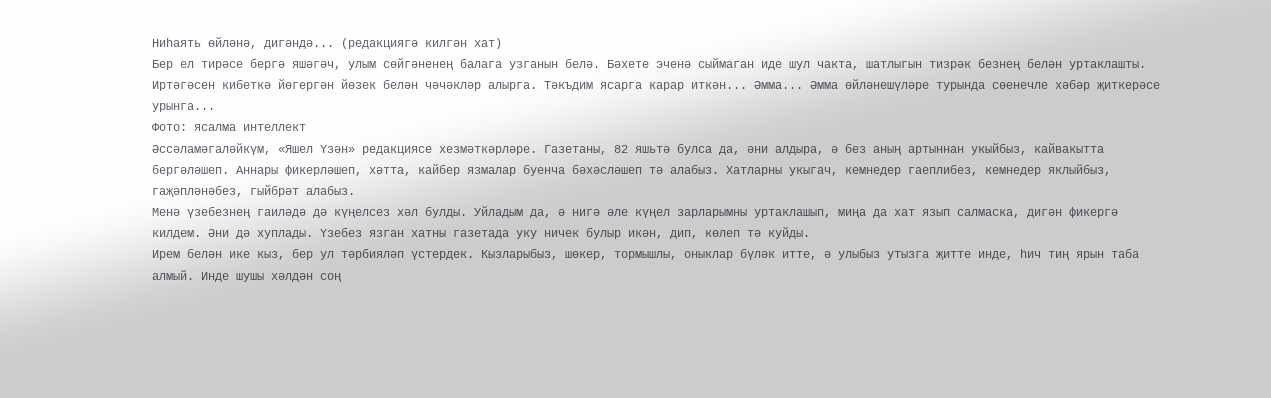Ниһаять өйләнә, дигәндә... (редакциягә килгән хат)
Бер ел тирәсе бергә яшәгәч, улым сөйгәненең балага узганын белә. Бәхете эченә сыймаган иде шул чакта, шатлыгын тизрәк безнең белән уртаклашты. Иртәгәсен кибеткә йөгергән йөзек белән чәчәкләр алырга. Тәкъдим ясарга карар иткән... Әмма... Әмма өйләнешүләре турында сөенечле хәбәр җиткерәсе урынга...
Фото: ясалма интеллект
Әссәламәгаләйкүм, «Яшел Үзән» редакциясе хезмәткәрләре. Газетаны, 82 яшьтә булса да, әни алдыра, ә без аның артыннан укыйбыз, кайвакытта бергәләшеп. Аннары фикерләшеп, хәтта, кайбер язмалар буенча бәхәсләшеп тә алабыз. Хатларны укыгач, кемнедер гаеплибез, кемнедер яклыйбыз, гаҗәпләнәбез, гыйбрәт алабыз.
Менә үзебезнең гаиләдә дә күңелсез хәл булды. Уйладым да, ә нигә әле күңел зарларымны уртаклашып, миңа да хат язып салмаска, дигән фикергә килдем. Әни дә хуплады. Үзебез язган хатны газетада уку ничек булыр икән, дип, көлеп тә куйды.
Ирем белән ике кыз, бер ул тәрбияләп үстердек. Кызларыбыз, шөкер, тормышлы, оныклар бүләк итте, ә улыбыз утызга җитте инде, һич тиң ярын таба алмый. Инде шушы хәлдән соң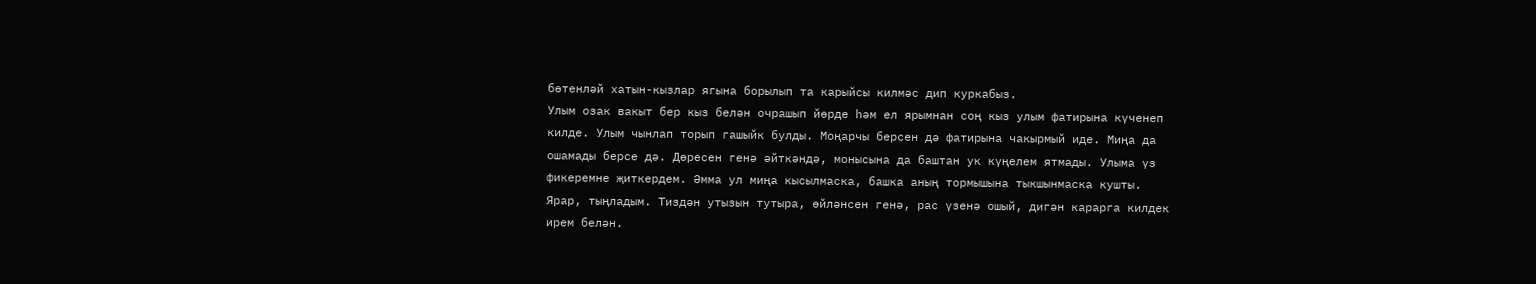бөтенләй хатын-кызлар ягына борылып та карыйсы килмәс дип куркабыз.
Улым озак вакыт бер кыз белән очрашып йөрде һәм ел ярымнан соң кыз улым фатирына күченеп килде. Улым чынлап торып гашыйк булды. Моңарчы берсен дә фатирына чакырмый иде. Миңа да ошамады берсе дә. Дөресен генә әйткәндә, монысына да баштан ук күңелем ятмады. Улыма үз фикеремне җиткердем. Әмма ул миңа кысылмаска, башка аның тормышына тыкшынмаска кушты. Ярар, тыңладым. Тиздән утызын тутыра, өйләнсен генә, рас үзенә ошый, дигән карарга килдек ирем белән.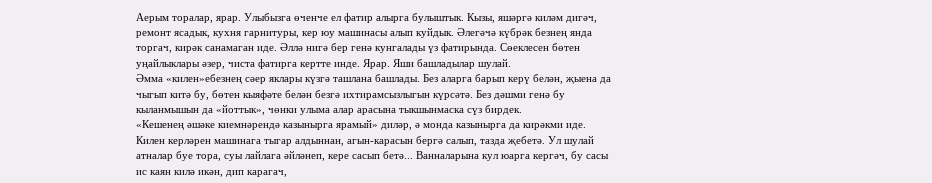Аерым торалар, ярар. Улыбызга өченче ел фатир алырга булыштык. Кызы, яшәргә киләм дигәч, ремонт ясадык, кухня гарнитуры, кер юу машинасы алып куйдык. Әлегәчә күбрәк безнең янда торгач, кирәк санамаган иде. Әллә нигә бер генә кунгалады үз фатирында. Сөеклесен бөтен уңайлыклары әзер, чиста фатирга кертте инде. Ярар. Яши башладылар шулай.
Әмма «килен»ебезнең сәер яклары күзгә ташлана башлады. Без аларга барып керү белән, җыена да чыгып китә бу, бөтен кыяфәте белән безгә ихтирамсызлыгын күрсәтә. Без дәшми генә бу кыланмышын да «йоттык», чөнки улыма алар арасына тыкшынмаска сүз бирдек.
«Кешенең әшәке киемнәрендә казынырга ярамый» диләр, ә монда казынырга да кирәкми иде. Килен керләрен машинага тыгар алдыннан, агын-карасын бергә салып, тазда җебетә. Ул шулай атналар буе тора, суы лайлага әйләнеп, кере сасып бетә... Ванналарына кул юарга кергәч, бу сасы ис каян килә икән, дип карагач,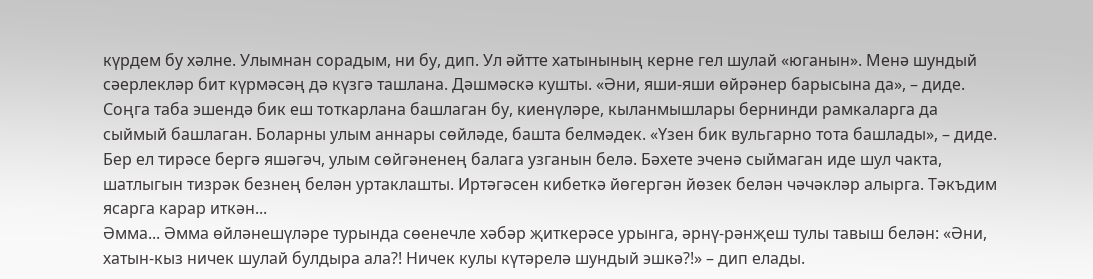күрдем бу хәлне. Улымнан сорадым, ни бу, дип. Ул әйтте хатынының керне гел шулай «юганын». Менә шундый сәерлекләр бит күрмәсәң дә күзгә ташлана. Дәшмәскә кушты. «Әни, яши-яши өйрәнер барысына да», – диде.
Соңга таба эшендә бик еш тоткарлана башлаган бу, киенүләре, кыланмышлары бернинди рамкаларга да сыймый башлаган. Боларны улым аннары сөйләде, башта белмәдек. «Үзен бик вульгарно тота башлады», – диде.
Бер ел тирәсе бергә яшәгәч, улым сөйгәненең балага узганын белә. Бәхете эченә сыймаган иде шул чакта, шатлыгын тизрәк безнең белән уртаклашты. Иртәгәсен кибеткә йөгергән йөзек белән чәчәкләр алырга. Тәкъдим ясарга карар иткән...
Әмма... Әмма өйләнешүләре турында сөенечле хәбәр җиткерәсе урынга, әрнү-рәнҗеш тулы тавыш белән: «Әни, хатын-кыз ничек шулай булдыра ала?! Ничек кулы күтәрелә шундый эшкә?!» – дип елады.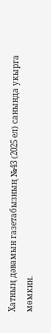Хатның дәвамын газетабызның №43 (2025 ел) санында укырга мөмкин.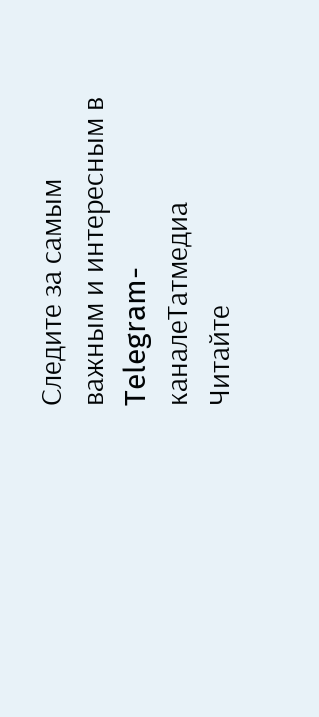Следите за самым важным и интересным в Telegram-каналеТатмедиа
Читайте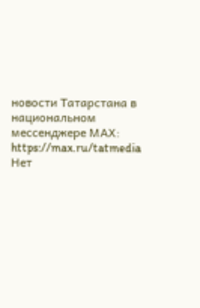новости Татарстана в национальном мессенджере MАХ: https://max.ru/tatmedia
Нет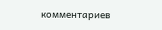комментариев